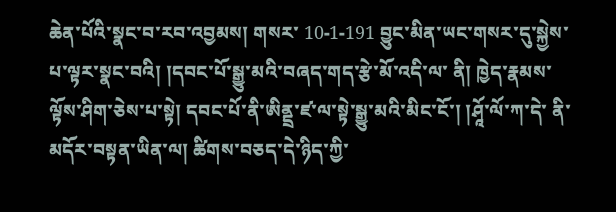ཆེན་པོའི་སྣང་བ་རབ་འབྱམས། གསར་ 10-1-191 བྱུང་མིན་ཡང་གསར་དུ་སྐྱེས་པ་ལྟར་སྣང་བའི། །དབང་པོ་སྒྱུ་མའི་བཞད་གད་རྩེ་མོ་འདི་ལ་ ནི། ཁྱེད་རྣམས་ལྟོས་ཤིག་ཅེས་པ་སྟེ། དབང་པོ་ནི་ཨིནྡྲ་ཛ་ལ་སྟེ་སྒྱུ་མའི་མིང་ངོ་། །ཤཱོ་ལོ་ཀ་དེ་ ནི་མདོར་བསྟན་ཡིན་ལ། ཚིགས་བཅད་དེ་ཉིད་ཀྱི་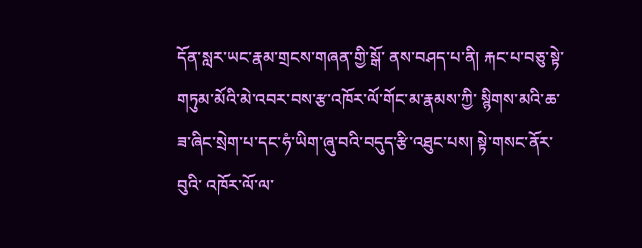དོན་སླར་ཡང་རྣམ་གྲངས་གཞན་གྱི་སྒོ་ ནས་བཤད་པ་ནི། རྐང་པ་བཅུ་སྟེ་གཏུམ་མོའི་མེ་འབར་བས་རྩ་འཁོར་ལོ་གོང་མ་རྣམས་ཀྱི་ སྙིགས་མའི་ཆ་ཟ་ཞིང་སྲེག་པ་དང་ཧཾ་ཡིག་ཞུ་བའི་བདུད་རྩི་འཐུང་པས། སྟེ་གསང་ནོར་བུའི་ འཁོར་ལོ་ལ་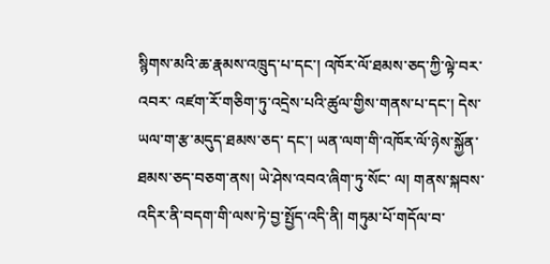སྙིགས་མའི་ཆ་རྣམས་འཁྲུད་པ་དང་། འཁོར་ལོ་ཐམས་ཅད་ཀྱི་ལྟེ་བར་འབར་ འཛག་རོ་གཅིག་ཏུ་འདྲེས་པའི་ཚུལ་གྱིས་གནས་པ་དང་། དེས་ཡལ་ག་རྩ་མདུད་ཐམས་ཅད་ དང་། ཡན་ལག་གི་འཁོར་ལོ་ཉེས་སྐྱོན་ཐམས་ཅད་བཅག་ནས། ཡེ་ཤེས་འབའ་ཞིག་ཏུ་སོང་ ལ། གནས་སྐབས་འདིར་ནི་བདག་གི་ལས་ཏེ་བྱ་སྤྱོད་འདི་ནི། གཏུམ་པོ་གདོལ་བ་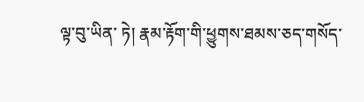ལྟ་བུ་ཡིན་ ཏེ། རྣམ་རྟོག་གི་ཕྱུགས་ཐམས་ཅད་གསོད་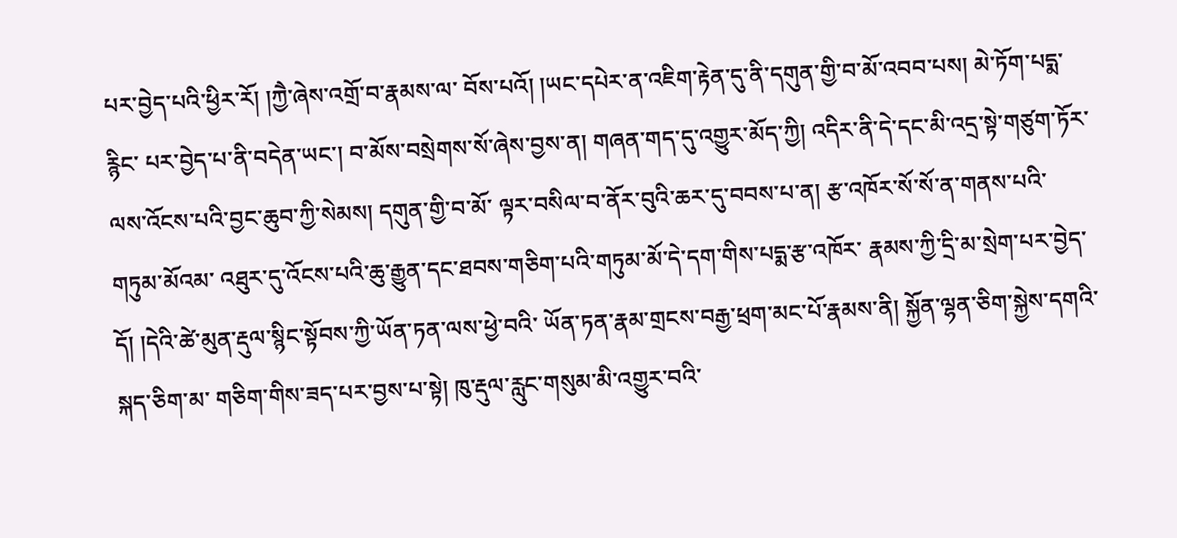པར་བྱེད་པའི་ཕྱིར་རོ། །ཀྱཻ་ཞེས་འགྲོ་བ་རྣམས་ལ་ བོས་པའོ། །ཡང་དཔེར་ན་འཇིག་རྟེན་དུ་ནི་དགུན་གྱི་བ་མོ་འབབ་པས། མེ་ཏོག་པདྨ་རྙིང་ པར་བྱེད་པ་ནི་བདེན་ཡང་། བ་མོས་བསྲེགས་སོ་ཞེས་བྱས་ན། གཞན་གད་དུ་འགྱུར་མོད་ཀྱི། འདིར་ནི་དེ་དང་མི་འདྲ་སྟེ་གཙུག་ཏོར་ལས་འོངས་པའི་བྱང་ཆུབ་ཀྱི་སེམས། དགུན་གྱི་བ་མོ་ ལྟར་བསིལ་བ་ནོར་བུའི་ཆར་དུ་བབས་པ་ན། རྩ་འཁོར་སོ་སོ་ན་གནས་པའི་གཏུམ་མོའམ་ འཐུར་དུ་འོངས་པའི་ཆུ་རྒྱུན་དང་ཐབས་གཅིག་པའི་གཏུམ་མོ་དེ་དག་གིས་པདྨ་རྩ་འཁོར་ རྣམས་ཀྱི་དྲི་མ་སྲེག་པར་བྱེད་དོ། །དེའི་ཚེ་མུན་རྡུལ་སྙིང་སྟོབས་ཀྱི་ཡོན་ཏན་ལས་ཕྱེ་བའི་ ཡོན་ཏན་རྣམ་གྲངས་བརྒྱ་ཕྲག་མང་པོ་རྣམས་ནི། སྐྱོན་ལྷན་ཅིག་སྐྱེས་དགའི་སྐད་ཅིག་མ་ གཅིག་གིས་ཟད་པར་བྱས་པ་སྟེ། ཁུ་རྡུལ་རླུང་གསུམ་མི་འགྱུར་བའི་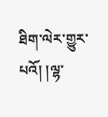ཐིག་ལེར་གྱུར་པའོ། །ལྷ་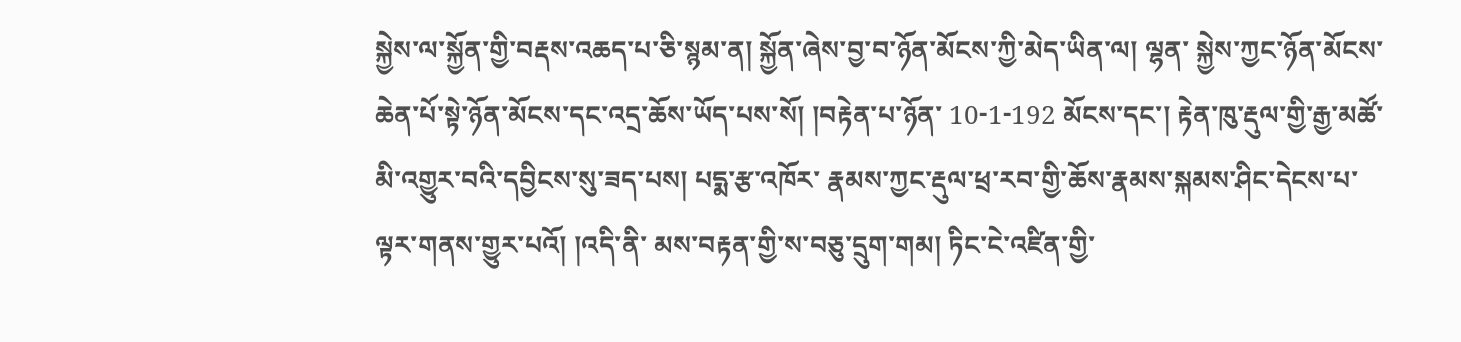སྐྱེས་ལ་སྐྱོན་གྱི་བརྡས་འཆད་པ་ཅི་སྙམ་ན། སྐྱོན་ཞེས་བྱ་བ་ཉོན་མོངས་ཀྱི་མེད་ཡིན་ལ། ལྷན་ སྐྱེས་ཀྱང་ཉོན་མོངས་ཆེན་པོ་སྟེ་ཉོན་མོངས་དང་འདྲ་ཆོས་ཡོད་པས་སོ། །བརྟེན་པ་ཉོན་ 10-1-192 མོངས་དང་། རྟེན་ཁུ་རྡུལ་གྱི་རྒྱ་མཚོ་མི་འགྱུར་བའི་དབྱིངས་སུ་ཟད་པས། པདྨ་རྩ་འཁོར་ རྣམས་ཀྱང་རྡུལ་ཕྲ་རབ་གྱི་ཆོས་རྣམས་སྐམས་ཤིང་དེངས་པ་ལྟར་གནས་གྱུར་པའོ། །འདི་ནི་ མས་བརྟན་གྱི་ས་བཅུ་དྲུག་གམ། ཏིང་ངེ་འཛིན་གྱི་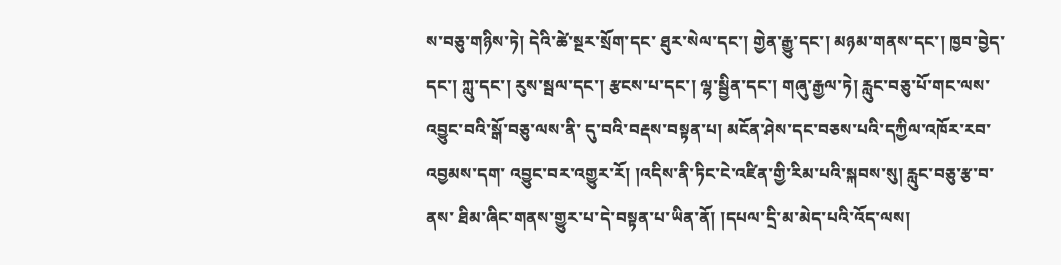ས་བཅུ་གཉིས་ཏེ། དེའི་ཚེ་སྔར་སྲོག་དང་ ཐུར་སེལ་དང་། གྱེན་རྒྱུ་དང་། མཉམ་གནས་དང་། ཁྱབ་བྱེད་དང་། ཀླུ་དང་། རུས་སྦལ་དང་། རྩངས་པ་དང་། ལྷ་སྦྱིན་དང་། གཞུ་རྒྱལ་ཏེ། རླུང་བཅུ་པོ་གང་ལས་འབྱུང་བའི་སྒོ་བཅུ་ལས་ནི་ དུ་བའི་བརྡས་བསྟན་པ། མངོན་ཤེས་དང་བཅས་པའི་དཀྱིལ་འཁོར་རབ་འབྱམས་དག་ འབྱུང་བར་འགྱུར་རོ། །འདིས་ནི་ཏིང་ངེ་འཛིན་གྱི་རིམ་པའི་སྐབས་སུ། རླུང་བཅུ་རྩ་བ་ནས་ ཐིམ་ཞིང་གནས་གྱུར་པ་དེ་བསྟན་པ་ཡིན་ནོ། །དཔལ་དྲི་མ་མེད་པའི་འོད་ལས།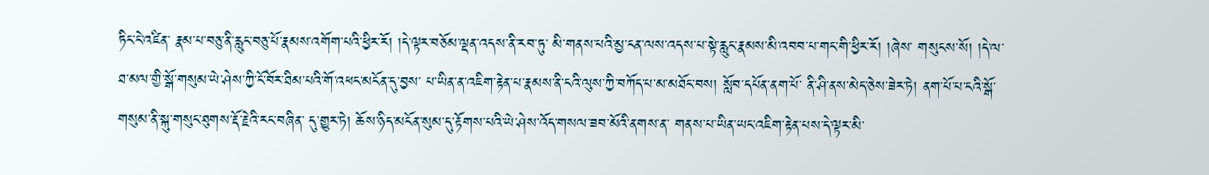ཏིང་ངེ་འཛིན་ རྣམ་པ་བཅུ་ནི་རླུང་བཅུ་པོ་རྣམས་འགོག་པའི་ཕྱིར་རོ། །དེ་ལྟར་བཅོམ་ལྡན་འདས་ནི་རབ་ཏུ་ མི་གནས་པའི་མྱ་ངན་ལས་འདས་པ་སྟེ་རླུང་རྣམས་མི་འབབ་པ་གང་གི་ཕྱིར་རོ། །ཞེས་ གསུངས་སོ། །དེ་ལ་ཐ་མལ་གྱི་སྒོ་གསུམ་ཡེ་ཤེས་ཀྱི་ངོ་བོར་ཐིམ་པའི་གོ་འཕང་མངོན་དུ་བྱས་ པ་ཡིན་ན་འཇིག་རྟེན་པ་རྣམས་ནི་ངའི་ལུས་ཀྱི་བཀོད་པ་མ་མཐོང་བས། སློབ་དཔོན་ནག་པོ་ ནི་ཤི་ནས་མེད་ཅེས་ཟེར་ཏེ། ནག་པོ་པ་ངའི་སྒོ་གསུམ་ནི་སྐུ་གསུང་ཐུགས་རྡོ་རྗེའི་རང་བཞིན་ དུ་གྱུར་ཏེ། ཆོས་ཉིད་མངོན་སུམ་དུ་རྟོགས་པའི་ཡེ་ཤེས་འོད་གསལ་ཟབ་མོའི་ནགས་ན་ གནས་པ་ཡིན་ཡང་འཇིག་རྟེན་པས་དེ་ལྟར་མི་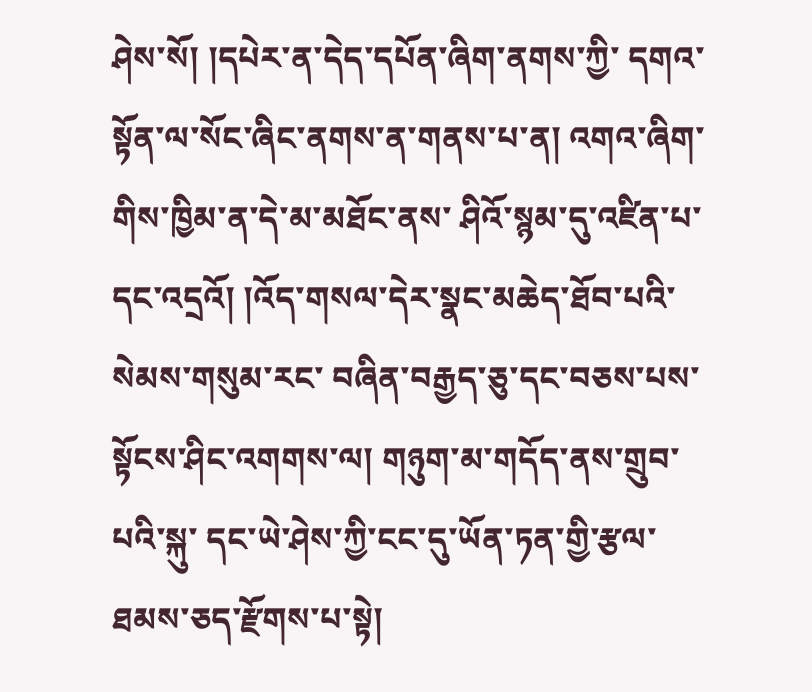ཤེས་སོ། །དཔེར་ན་དེད་དཔོན་ཞིག་ནགས་ཀྱི་ དགའ་སྟོན་ལ་སོང་ཞིང་ནགས་ན་གནས་པ་ན། འགའ་ཞིག་གིས་ཁྱིམ་ན་དེ་མ་མཐོང་ནས་ ཤིའོ་སྙམ་དུ་འཛིན་པ་དང་འདྲའོ། །འོད་གསལ་དེར་སྣང་མཆེད་ཐོབ་པའི་སེམས་གསུམ་རང་ བཞིན་བརྒྱད་ཅུ་དང་བཅས་པས་སྟོངས་ཤིང་འགགས་ལ། གཉུག་མ་གདོད་ནས་གྲུབ་པའི་སྐུ་ དང་ཡེ་ཤེས་ཀྱི་ངང་དུ་ཡོན་ཏན་གྱི་རྩལ་ཐམས་ཅད་རྫོགས་པ་སྟེ།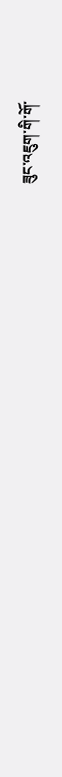ཟུང་འཇུག་གི་གོ་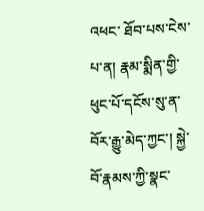འཕང་ ཐོབ་པས་ངེས་པ་ན། རྣམ་སྨིན་གྱི་ཕུང་པོ་དངོས་སུ་ན་བོར་རྒྱུ་མེད་ཀྱང་། སྐྱེ་བོ་རྣམས་ཀྱི་སྣང་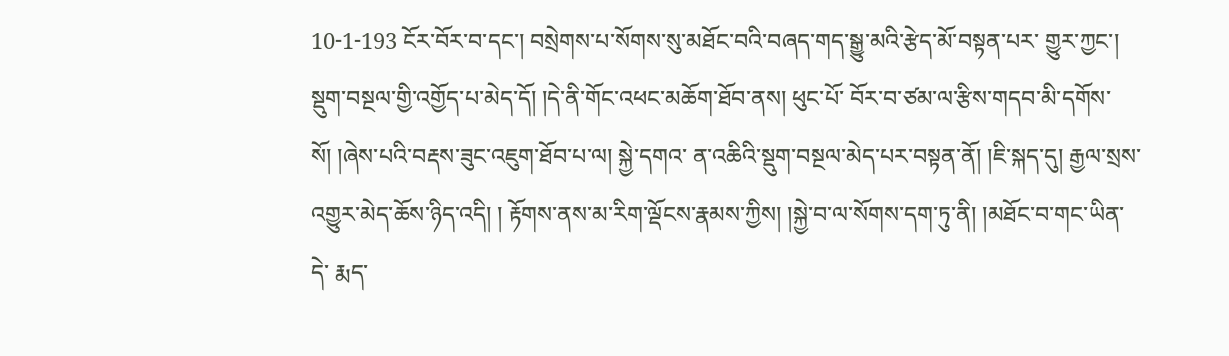10-1-193 ངོར་བོར་བ་དང་། བསྲེགས་པ་སོགས་སུ་མཐོང་བའི་བཞད་གད་སྒྱུ་མའི་རྩེད་མོ་བསྟན་པར་ གྱུར་ཀྱང་། སྡུག་བསྔལ་གྱི་འགྱོད་པ་མེད་དོ། །དེ་ནི་གོང་འཕང་མཆོག་ཐོབ་ནས། ཕུང་པོ་ བོར་བ་ཙམ་ལ་རྩིས་གདབ་མི་དགོས་སོ། །ཞེས་པའི་བརྡས་ཟུང་འཇུག་ཐོབ་པ་ལ། སྐྱེ་དགའ་ ན་འཆིའི་སྡུག་བསྔལ་མེད་པར་བསྟན་ནོ། །ཇི་སྐད་དུ། རྒྱལ་སྲས་འགྱུར་མེད་ཆོས་ཉིད་འདི། ། རྟོགས་ནས་མ་རིག་ལྡོངས་རྣམས་ཀྱིས། །སྐྱེ་བ་ལ་སོགས་དག་ཏུ་ནི། །མཐོང་བ་གང་ཡིན་དེ་ རྨད་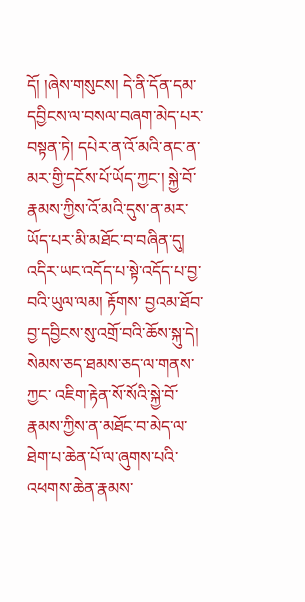དོ། །ཞེས་གསུངས། དེ་ནི་དོན་དམ་དབྱིངས་ལ་བསལ་བཞག་མེད་པར་བསྟན་ཏེ། དཔེར་ན་འོ་མའི་ནང་ན་མར་གྱི་དངོས་པོ་ཡོད་ཀྱང་། སྐྱེ་བོ་རྣམས་ཀྱིས་འོ་མའི་དུས་ན་མར་ ཡོད་པར་མི་མཐོང་བ་བཞིན་དུ། འདིར་ཡང་འདོད་པ་སྟེ་འདོད་པ་བྱ་བའི་ཡུལ་ལམ། རྟོགས་ བྱའམ་ཐོབ་བྱ་དབྱིངས་སུ་འགྲོ་བའི་ཆོས་སྐུ་དེ། སེམས་ཅད་ཐམས་ཅད་ལ་གནས་ཀྱང་ འཇིག་རྟེན་སོ་སོའི་སྐྱེ་བོ་རྣམས་ཀྱིས་ན་མཐོང་བ་མེད་ལ་ཐེག་པ་ཆེན་པོ་ལ་ཞུགས་པའི་ འཕགས་ཆེན་རྣམས་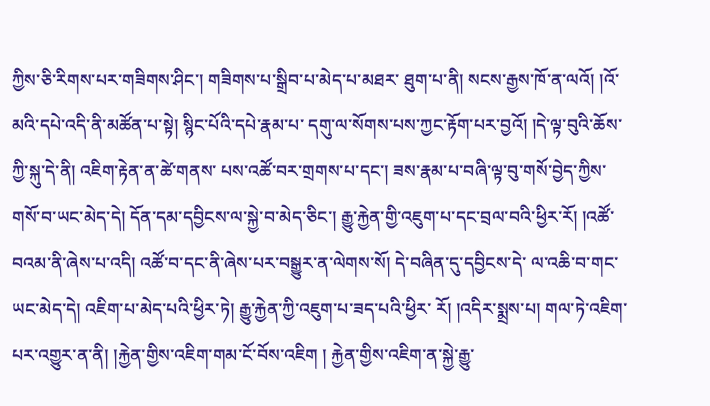ཀྱིས་ཅི་རིགས་པར་གཟིགས་ཤིང་། གཟིགས་པ་སྒྲིབ་པ་མེད་པ་མཐར་ ཐུག་པ་ནི། སངས་རྒྱས་ཁོ་ན་ལའོ། །འོ་མའི་དཔེ་འདི་ནི་མཚོན་པ་སྟེ། སྙིང་པོའི་དཔེ་རྣམ་པ་ དགུ་ལ་སོགས་པས་ཀྱང་རྟོག་པར་བྱའོ། །དེ་ལྟ་བུའི་ཆོས་ཀྱི་སྐུ་དེ་ནི། འཇིག་རྟེན་ན་ཚེ་གནས་ པས་འཚོ་བར་གྲགས་པ་དང་། ཟས་རྣམ་པ་བཞི་ལྟ་བུ་གསོ་བྱེད་ཀྱིས་གསོ་བ་ཡང་མེད་དེ། དོན་དམ་དབྱིངས་ལ་སྐྱེ་བ་མེད་ཅིང་། རྒྱུ་རྐྱེན་གྱི་འཇུག་པ་དང་བྲལ་བའི་ཕྱིར་རོ། །འཚོ་ བའམ་ནི་ཞེས་པ་འདི། འཚོ་བ་དང་ནི་ཞེས་པར་བསྒྱུར་ན་ལེགས་སོ། དེ་བཞིན་དུ་དབྱིངས་དེ་ ལ་འཆི་བ་གང་ཡང་མེད་དེ། འཇིག་པ་མེད་པའི་ཕྱིར་ཏེ། རྒྱུ་རྐྱེན་ཀྱི་འཇུག་པ་ཟད་པའི་ཕྱིར་ རོ། །འདིར་སྨྲས་པ། གལ་ཏེ་འཇིག་པར་འགྱུར་ན་ནི། །རྐྱེན་གྱིས་འཇིག་གམ་ངོ་བོས་འཇིག ། རྐྱེན་གྱིས་འཇིག་ན་སྐྱེ་རྒྱུ་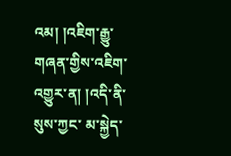འམ། །འཇིག་རྒྱུ་གཞན་གྱིས་འཇིག་འགྱུར་ན། །འདི་ནི་སུས་ཀྱང་ མ་སྐྱེད་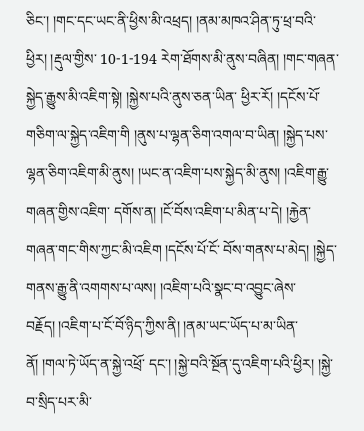ཅིང་། །གང་དང་ཡང་ནི་ཕྱིས་མི་འཕྲད། །ནམ་མཁའ་ཤིན་ཏུ་ཕྲ་བའི་ཕྱིར། །རྡུལ་གྱིས་ 10-1-194 རེག་ཐོགས་མི་ནུས་བཞིན། །གང་གཞན་སྐྱེད་རྒྱུས་མི་འཇིག་སྟེ། །སྐྱེས་པའི་ནུས་ཅན་ཡིན་ ཕྱིར་རོ། །དངོས་པོ་གཅིག་ལ་སྐྱེད་འཇིག་གི །ནུས་པ་ལྷན་ཅིག་འགལ་བ་ཡིན། །སྐྱེད་པས་ ལྷན་ཅིག་འཇིག་མི་ནུས། །ཡང་ན་འཇིག་པས་སྐྱེད་མི་ནུས། །འཇིག་རྒྱུ་གཞན་གྱིས་འཇིག་ དགོས་ན། །ངོ་བོས་འཇིག་པ་མིན་པ་དེ། །རྐྱེན་གཞན་གང་གིས་ཀྱང་མི་འཇིག །དངོས་པོ་ངོ་ བོས་གནས་པ་མེད། །སྐྱེད་གནས་རྒྱུ་ནི་འགགས་པ་ལས། །འཇིག་པའི་སྣང་བ་འབྱུང་ཞེས་ བརྗོད། །འཇིག་པ་ངོ་བོ་ཉིད་ཀྱིས་ནི། །ནམ་ཡང་ཡོད་པ་མ་ཡིན་ནོ། །གལ་ཏེ་ཡོད་ན་སྐྱེ་འཕྲོ་ དང་། །སྐྱེ་བའི་སྔོན་དུ་འཇིག་པའི་ཕྱིར། །སྐྱེ་བ་སྲིད་པར་མི་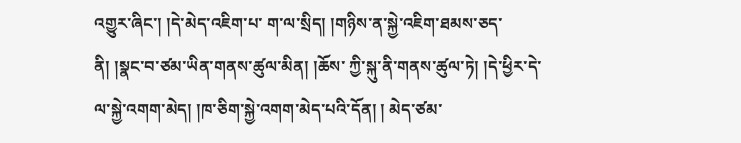འགྱུར་ཞིང་། །དེ་མེད་འཇིག་པ་ ག་ལ་སྲིད། །གཉིས་ན་སྐྱེ་འཇིག་ཐམས་ཅད་ནི། །སྣང་བ་ཙམ་ཡིན་གནས་ཚུལ་མིན། །ཆོས་ ཀྱི་སྐུ་ནི་གནས་ཚུལ་ཏེ། །དེ་ཕྱིར་དེ་ལ་སྐྱེ་འགག་མེད། །ཁ་ཅིག་སྐྱེ་འགག་མེད་པའི་དོན། ། མེད་ཙམ་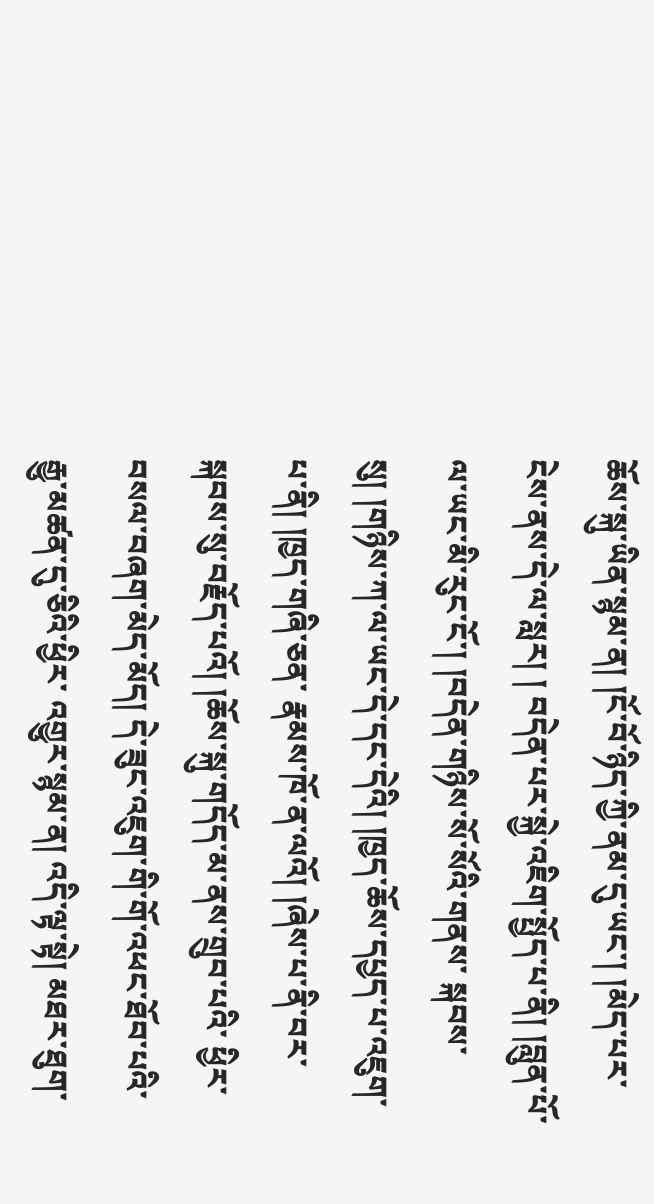ཆོས་སྐུ་ཡིན་སྙམ་ན། །ངོ་བོ་ཉིད་ཀྱི་ནམ་དུ་ཡང་། །མེད་པར་ངེས་ནས་དེ་ལ་སླར། ། བདེན་པར་སྐྱེ་འཇིག་སྤྱོད་པ་ནི། །བླུན་པོ་ལ་ཡང་མི་རུང་ངོ་། །བདེན་གཉིས་སོ་སོའི་གནས་ སྐབས་སུ། །གཉིས་ཀ་ལ་ཡང་དེ་དང་དེའི། །ཁྱད་ཆོས་དཔྱད་པ་འཇུག་པ་ནི། །ཁྱད་གཞི་ཅན་ རྣམས་ཁོ་ན་ལའོ། །ཞེས་པ་ནི་བར་སྐབས་སུ་བརྗོད་པའོ། །ཆོས་སྐུ་གདོད་མ་ནས་གྲུབ་པའི་ ཕྱིར་བསལ་བཞག་མེད་མོད། དེ་ཟུང་འཇུག་གི་གོ་འཕང་ཐོབ་པའི་རྒྱུ་མཚན་དུ་ཅིའི་ཕྱིར་ འགྱུར་སྙམ་ན། འདི་ལྟ་སྟེ། མཐར་ཐུག་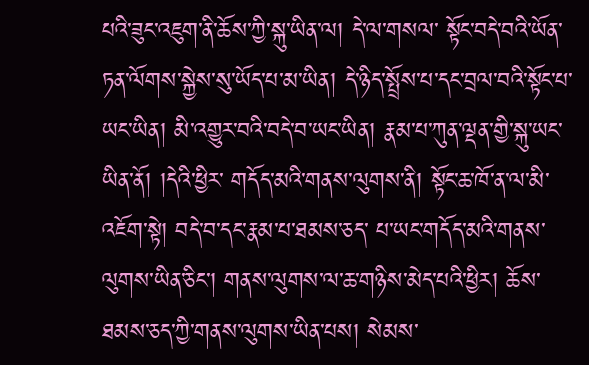པའི་ཟུང་འཇུག་ནི་ཆོས་ཀྱི་སྐུ་ཡིན་ལ། དེ་ལ་གསལ་ སྟོང་བདེ་བའི་ཡོན་ཏན་ལོགས་སྐྱེས་སུ་ཡོད་པ་མ་ཡིན། དེ་ཉིད་སྤྲོས་པ་དང་བྲལ་བའི་སྟོང་པ་ ཡང་ཡིན། མི་འགྱུར་བའི་བདེ་བ་ཡང་ཡིན། རྣམ་པ་ཀུན་ལྡན་གྱི་སྐུ་ཡང་ཡིན་ནོ། །དེའི་ཕྱིར་ གདོད་མའི་གནས་ལུགས་ནི། སྟོང་ཆ་ཁོ་ན་ལ་མི་འཇོག་སྟེ། བདེ་བ་དང་རྣམ་པ་ཐམས་ཅད་ པ་ཡང་གདོད་མའི་གནས་ལུགས་ཡིན་ཅིང་། གནས་ལུགས་ལ་ཆ་གཉིས་མེད་པའི་ཕྱིར། ཆོས་ཐམས་ཅད་ཀྱི་གནས་ལུགས་ཡིན་པས། སེམས་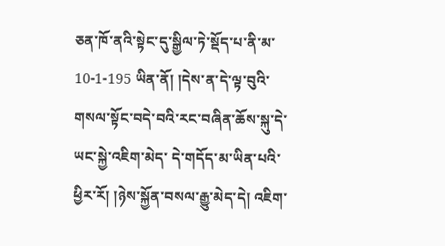ཅན་ཁོ་ནའི་སྟེང་དུ་སྒྱིལ་ཏེ་སྡོད་པ་ནི་མ་ 10-1-195 ཡིན་ནོ། །དེས་ན་དེ་ལྟ་བུའི་གསལ་སྟོང་བདེ་བའི་རང་བཞིན་ཆོས་སྐུ་དེ་ཡང་སྐྱེ་འཇིག་མེད་ དེ་གདོད་མ་ཡིན་པའི་ཕྱིར་རོ། །ཉེས་སྐྱོན་བསལ་རྒྱུ་མེད་དེ། འཇིག་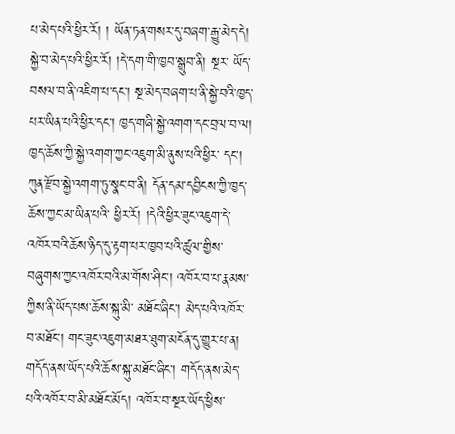པ་མེད་པའི་ཕྱིར་རོ། ། ཡོན་ཏན་གསར་དུ་བཞག་རྒྱུ་མེད་དེ། སྐྱེ་བ་མེད་པའི་ཕྱིར་རོ། །དེ་དག་གི་ཁྱབ་སྒྲུབ་ནི། སྔར་ ཡོད་བསལ་བ་ནི་འཇིག་པ་དང་། སྔ་མེད་བཞག་པ་ནི་སྐྱེ་བའི་ཁྱད་པར་ཡིན་པའི་ཕྱིར་དང་། ཁྱད་གཞི་སྐྱེ་འགག་དང་བྲལ་བ་ལ། ཁྱད་ཆོས་ཀྱི་སྐྱེ་འགག་ཀྱང་འཇུག་མི་ནུས་པའི་ཕྱིར་ དང་། ཀུན་རྫོབ་སྐྱེ་འགག་ཏུ་སྣང་བ་ནི། དོན་དམ་དབྱིངས་ཀྱི་ཁྱད་ཆོས་ཀྱང་མ་ཡིན་པའི་ ཕྱིར་རོ། །དེའི་ཕྱིར་ཟུང་འཇུག་དེ་འཁོར་བའི་ཆོས་ཉིད་དུ་རྟག་པར་ཁྱབ་པའི་ཚུལ་གྱིས་ བཞུགས་ཀྱང་འཁོར་བའི་མ་གོས་ཤིང་། འཁོར་བ་པ་རྣམས་ཀྱིས་ནི་ཡོད་པས་ཆོས་སྐུ་མི་ མཐོང་ཞིང་། མེད་པའི་འཁོར་བ་མཐོང་། གང་ཟུང་འཇུག་མཐར་ཐུག་མངོན་དུ་གྱུར་པ་ན། གདོད་ནས་ཡོད་པའི་ཆོས་སྐུ་མཐོང་ཞིང་། གདོད་ནས་མེད་པའི་འཁོར་བ་མི་མཐོང་མོད། འཁོར་བ་སྔར་ཡོད་ཕྱིས་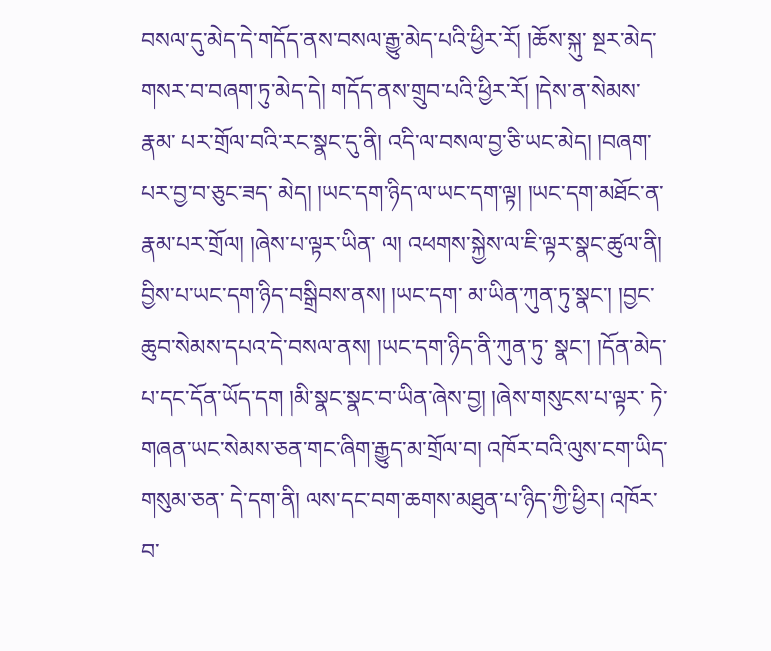བསལ་དུ་མེད་དེ་གདོད་ནས་བསལ་རྒྱུ་མེད་པའི་ཕྱིར་རོ། །ཆོས་སྐུ་ སྔར་མེད་གསར་བ་བཞག་ཏུ་མེད་དེ། གདོད་ནས་གྲུབ་པའི་ཕྱིར་རོ། །དེས་ན་སེམས་རྣམ་ པར་གྲོལ་བའི་རང་སྣང་དུ་ནི། འདི་ལ་བསལ་བྱ་ཅི་ཡང་མེད། །བཞག་པར་བྱ་བ་ཅུང་ཟད་ མེད། །ཡང་དག་ཉིད་ལ་ཡང་དག་ལྟ། །ཡང་དག་མཐོང་ན་རྣམ་པར་གྲོལ། །ཞེས་པ་ལྟར་ཡིན་ ལ། འཕགས་སྐྱེས་ལ་ཇི་ལྟར་སྣང་ཚུལ་ནི། བྱིས་པ་ཡང་དག་ཉིད་བསྒྲིབས་ནས། །ཡང་དག་ མ་ཡིན་ཀུན་ཏུ་སྣང་། །བྱང་ཆུབ་སེམས་དཔའ་དེ་བསལ་ནས། །ཡང་དག་ཉིད་ནི་ཀུན་ཏུ་ སྣང་། །དོན་མེད་པ་དང་དོན་ཡོད་དག །མི་སྣང་སྣང་བ་ཡིན་ཞེས་བྱ། །ཞེས་གསུངས་པ་ལྟར་ ཏེ་གཞན་ཡང་སེམས་ཅན་གང་ཞིག་རྒྱུད་མ་གྲོལ་བ། འཁོར་བའི་ལུས་ངག་ཡིད་གསུམ་ཅན་ དེ་དག་ནི། ལས་དང་བག་ཆགས་མཐུན་པ་ཉིད་ཀྱི་ཕྱིར། འཁོར་བ་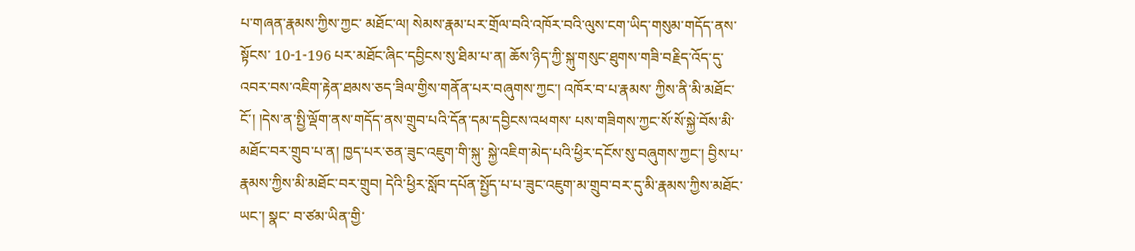པ་གཞན་རྣམས་ཀྱིས་ཀྱང་ མཐོང་ལ། སེམས་རྣམ་པར་གྲོལ་བའི་འཁོར་བའི་ལུས་ངག་ཡིད་གསུམ་གདོད་ནས་སྟོངས་ 10-1-196 པར་མཐོང་ཞིང་དབྱིངས་སུ་ཐིམ་པ་ན། ཆོས་ཉིད་ཀྱི་སྐུ་གསུང་ཐུགས་གཟི་བརྗིད་འོད་དུ་ འབར་བས་འཇིག་རྟེན་ཐམས་ཅད་ཟིལ་གྱིས་གནོན་པར་བཞུགས་ཀྱང་། འཁོར་བ་པ་རྣམས་ ཀྱིས་ནི་མི་མཐོང་ངོ་། །དེས་ན་སྤྱི་ལྡོག་ནས་གདོད་ནས་གྲུབ་པའི་དོན་དམ་དབྱིངས་འཕགས་ པས་གཟིགས་ཀྱང་སོ་སོ་སྐྱེ་བོས་མི་མཐོང་བར་གྲུབ་པ་ན། ཁྱད་པར་ཅན་ཟུང་འཇུག་གི་སྐུ་ སྐྱེ་འཇིག་མེད་པའི་ཕྱིར་དངོས་སུ་བཞུགས་ཀྱང་། བྱིས་པ་རྣམས་ཀྱིས་མི་མཐོང་བར་གྲུབ། དེའི་ཕྱིར་སློབ་དཔོན་སྤྱོད་པ་པ་ཟུང་འཇུག་མ་གྲུབ་བར་དུ་མི་རྣམས་ཀྱིས་མཐོང་ཡང་། སྣང་ བ་ཙམ་ཡིན་གྱི་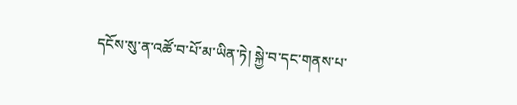དངོས་སུ་ན་འཚོ་བ་པོ་མ་ཡིན་ཏེ། སྐྱེ་བ་དང་གནས་པ་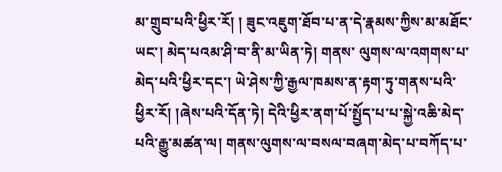མ་གྲུབ་པའི་ཕྱིར་རོ། ། ཟུང་འཇུག་ཐོབ་པ་ན་དེ་རྣམས་ཀྱིས་མ་མཐོང་ཡང་། མེད་པའམ་ཤི་བ་ནི་མ་ཡིན་ཏེ། གནས་ ལུགས་ལ་འགགས་པ་མེད་པའི་ཕྱིར་དང་། ཡེ་ཤེས་ཀྱི་རྒྱལ་ཁམས་ན་རྟག་ཏུ་གནས་པའི་ ཕྱིར་རོ། །ཞེས་པའི་དོན་ཏེ། དེའི་ཕྱིར་ནག་པོ་སྤྱོད་པ་པ་སྐྱེ་འཆི་མེད་པའི་རྒྱུ་མཚན་ལ། གནས་ལུགས་ལ་བསལ་བཞག་མེད་པ་བཀོད་པ་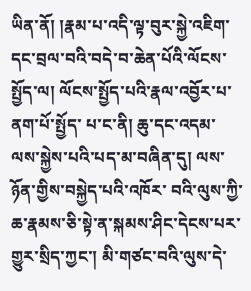ཡིན་ནོ། །རྣམ་པ་འདི་ལྟ་བུར་སྐྱེ་འཇིག་ དང་བྲལ་བའི་བདེ་བ་ཆེན་པོའི་ལོངས་སྤྱོད་ལ། ལོངས་སྤྱོད་པའི་རྣལ་འབྱོར་པ་ནག་པོ་སྤྱོད་ པ་ང་ནི། ཆུ་དང་འདམ་ལས་སྐྱེས་པའི་པད་མ་བཞིན་དུ། ལས་ཉོན་གྱིས་བསྐྱེད་པའི་འཁོར་ བའི་ལུས་ཀྱི་ཆ་རྣམས་ཅི་སྟེ་ན་སྐམས་ཤིང་དེངས་པར་གྱུར་སྲིད་ཀྱང་། མི་གཙང་བའི་ལུས་དེ་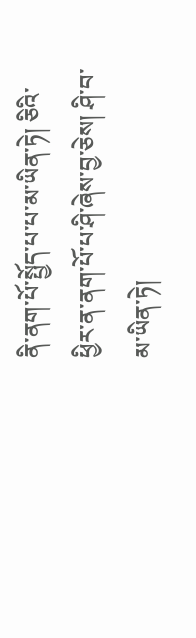ནི་ནག་པོ་སྤྱོད་པ་པ་མ་ཡིན་ཏེ། ཅིའི་ཕྱིར་ན་ནག་པོ་པ་ཤི་ཞེས་བྱ་ཅེས། ཤི་བ་མ་ཡིན་ཏེ།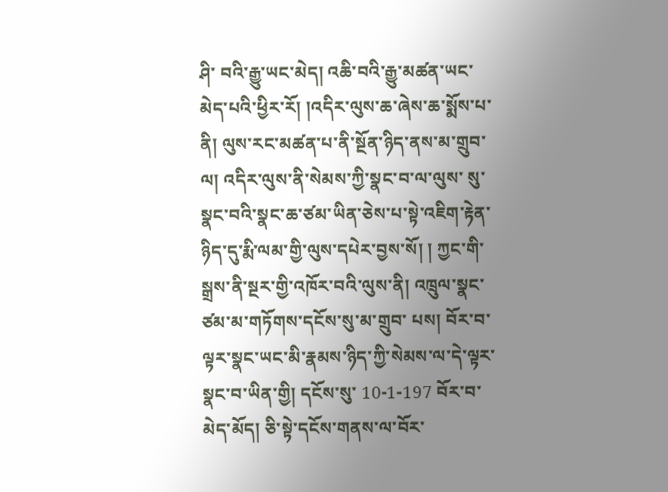ཤི་ བའི་རྒྱུ་ཡང་མེད། འཆི་བའི་རྒྱུ་མཚན་ཡང་མེད་པའི་ཕྱིར་རོ། །འདིར་ལུས་ཆ་ཞེས་ཆ་སྨོས་པ་ ནི། ལུས་རང་མཚན་པ་ནི་སྔོན་ཉིད་ནས་མ་གྲུབ་ལ། འདིར་ལུས་ནི་སེམས་ཀྱི་སྣང་བ་ལ་ལུས་ སུ་སྣང་བའི་སྣང་ཆ་ཙམ་ཡིན་ཅེས་པ་སྟེ་འཇིག་རྟེན་ཉིད་དུ་རྨི་ལམ་གྱི་ལུས་དཔེར་བྱས་སོ། ། ཀྱང་གི་སྒྲས་ནི་སྔར་གྱི་འཁོར་བའི་ལུས་ནི། འཁྲུལ་སྣང་ཙམ་མ་གཏོགས་དངོས་སུ་མ་གྲུབ་ པས། བོར་བ་ལྟར་སྣང་ཡང་མི་རྣམས་ཉིད་ཀྱི་སེམས་ལ་དེ་ལྟར་སྣང་བ་ཡིན་གྱི། དངོས་སུ་ 10-1-197 བོར་བ་མེད་མོད། ཅི་སྟེ་དངོས་གནས་ལ་བོར་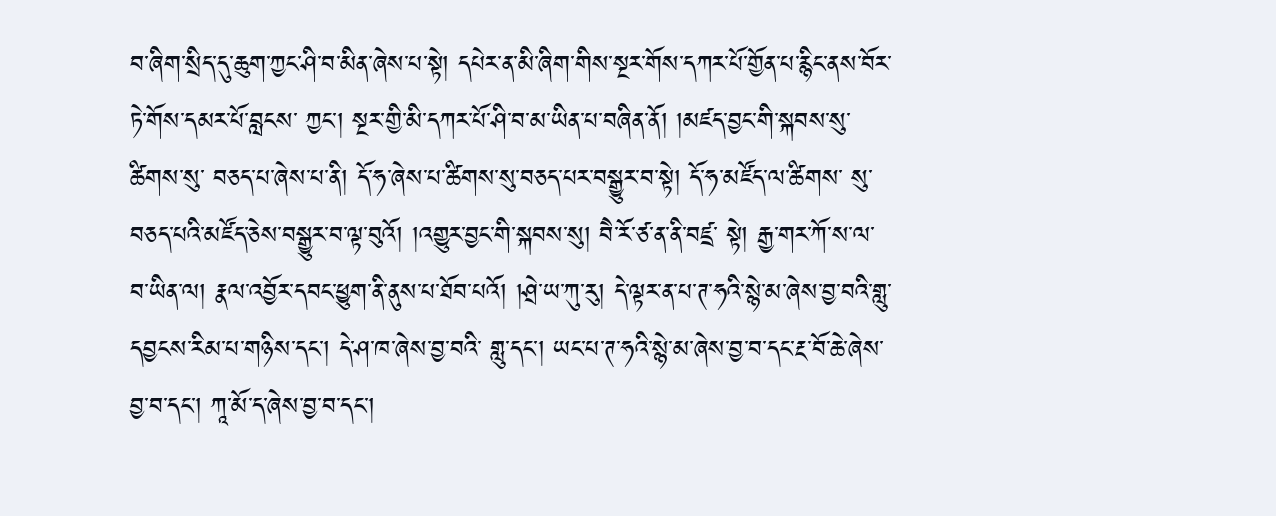བ་ཞིག་སྲིད་དུ་ཆུག་ཀྱང་ཤི་བ་མིན་ཞེས་པ་སྟེ། དཔེར་ན་མི་ཞིག་གིས་སྔར་གོས་དཀར་པོ་གྱོན་པ་རྙིང་ནས་བོར་ཏེ་གོས་དམར་པོ་བླངས་ ཀྱང་། སྔར་གྱི་མི་དཀར་པོ་ཤི་བ་མ་ཡིན་པ་བཞིན་ནོ། །མཛད་བྱང་གི་སྐབས་སུ་ཚིགས་སུ་ བཅད་པ་ཞེས་པ་ནི། དོ་ཧ་ཞེས་པ་ཚིགས་སུ་བཅད་པར་བསྒྱུར་བ་སྟེ། དོ་ཧ་མཛོད་ལ་ཚིགས་ སུ་བཅད་པའི་མཛོད་ཅེས་བསྒྱུར་བ་ལྟ་བུའོ། །འགྱུར་བྱང་གི་སྐབས་སུ། བཻ་རོ་ཙ་ན་ནི་བཛྲ་ སྟེ། རྒྱ་གར་ཀོ་ས་ལ་བ་ཡིན་ལ། རྣལ་འབྱོར་དབང་ཕྱུག་ནི་ནུས་པ་ཐོབ་པའོ། །ཤྲེ་ཡ་ཀུ་རུ། དེ་ལྟར་ན་པ་ཊ་ཧའི་སྙེ་མ་ཞེས་བྱ་བའི་གླུ་དབྱངས་རིམ་པ་གཉིས་དང་། དེ་ཤ་ཁ་ཞེས་བྱ་བའི་ གླུ་དང་། ཡང་པ་ཊ་ཧའི་སྙེ་མ་ཞེས་བྱ་བ་དང་རྔ་བོ་ཆེ་ཞེས་བྱ་བ་དང་། ཀཱ་མོ་ད་ཞེས་བྱ་བ་དང་།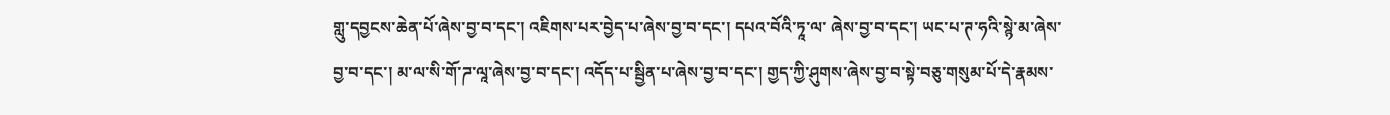གླུ་དབྱངས་ཆེན་པོ་ཞེས་བྱ་བ་དང་། འཇིགས་པར་བྱེད་པ་ཞེས་བྱ་བ་དང་། དཔའ་བོའི་ཏཱ་ལ་ ཞེས་བྱ་བ་དང་། ཡང་པ་ཊ་ཧའི་སྙེ་མ་ཞེས་བྱ་བ་དང་། མ་ལ་སི་གོ་ཌ་ལཱ་ཞེས་བྱ་བ་དང་། འདོད་པ་སྦྱིན་པ་ཞེས་བྱ་བ་དང་། གྱད་ཀྱི་ཤུགས་ཞེས་བྱ་བ་སྟེ་བཅུ་གསུམ་པོ་དེ་རྣམས་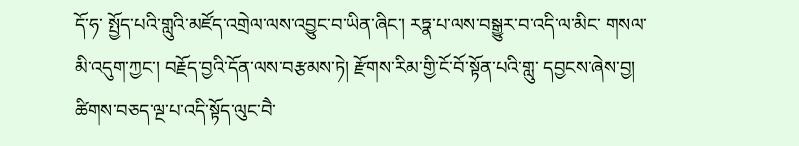དོ་ཧ་ སྤྱོད་པའི་གླུའི་མཛོད་འགྲེལ་ལས་འབྱུང་བ་ཡིན་ཞིང་། རཏྣ་པ་ལས་བསྒྱུར་བ་འདི་ལ་མིང་ གསལ་མི་འདུག་ཀྱང་། བརྗོད་བྱའི་དོན་ལས་བརྩམས་ཏེ། རྫོགས་རིམ་གྱི་ངོ་བོ་སྟོན་པའི་གླུ་ དབྱངས་ཞེས་བྱ། ཚིགས་བཅད་ལྔ་པ་འདི་སྟོད་ལུང་བཻ་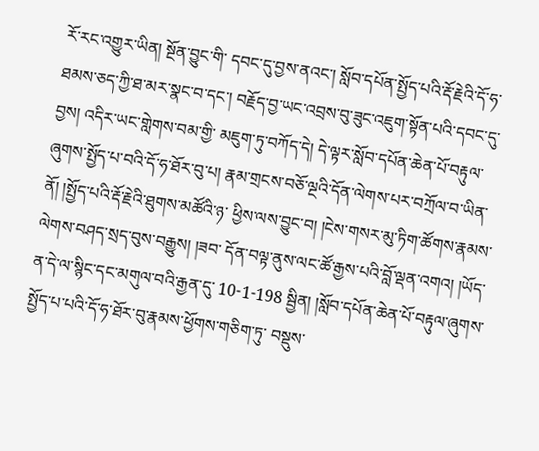རོ་རང་འགྱུར་ཡིན། སྔོན་བྱུང་གི་ དབང་དུ་བྱས་ནའང་། སློབ་དཔོན་སྤྱོད་པའི་རྡོ་རྗེའི་དོ་ཧ་ཐམས་ཅད་ཀྱི་ཐ་མར་སྣང་བ་དང་། བརྗོད་བྱ་ཡང་འབྲས་བུ་ཟུང་འཇུག་སྟོན་པའི་དབང་དུ་བྱས། འདིར་ཡང་གླེགས་བམ་གྱི་ མཇུག་ཏུ་བཀོད་དེ། དེ་ལྟར་སློབ་དཔོན་ཆེན་པོ་བརྟུལ་ཞུགས་སྤྱོད་པ་བའི་དོ་ཧ་ཐོར་བུ་པ། རྣམ་གྲངས་བཅོ་ལྔའི་དོན་ལེགས་པར་བཀྲོལ་བ་ཡིན་ནོ། །སྤྱོད་པའི་རྡོ་རྗེའི་ཐུགས་མཚོའི་ཉ་ ཕྱིས་ལས་བྱུང་བ། །ངེས་གསར་མུ་ཏིག་ཚོགས་རྣམས་ལེགས་བཤད་སྲད་བུས་བརྒྱུས། །ཟབ་ དོན་བལྟ་ནུས་ལང་ཚོ་རྒྱས་པའི་བློ་ལྡན་འགའ། །ཡོད་ན་དེ་ལ་སྙིང་དང་མགུལ་བའི་རྒྱན་དུ་ 10-1-198 སྦྱིན། །སློབ་དཔོན་ཆེན་པོ་བརྟུལ་ཞུགས་སྤྱོད་པ་པའི་དོ་ཧ་ཐོར་བུ་རྣམས་ཕྱོགས་གཅིག་ཏུ་ བསྡུས་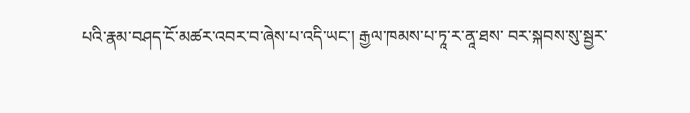པའི་རྣམ་བཤད་ངོ་མཚར་འབར་བ་ཞེས་པ་འདི་ཡང་། རྒྱལ་ཁམས་པ་ཏཱ་ར་ནཱ་ཐས་ བར་སྐབས་སུ་སྦྱར་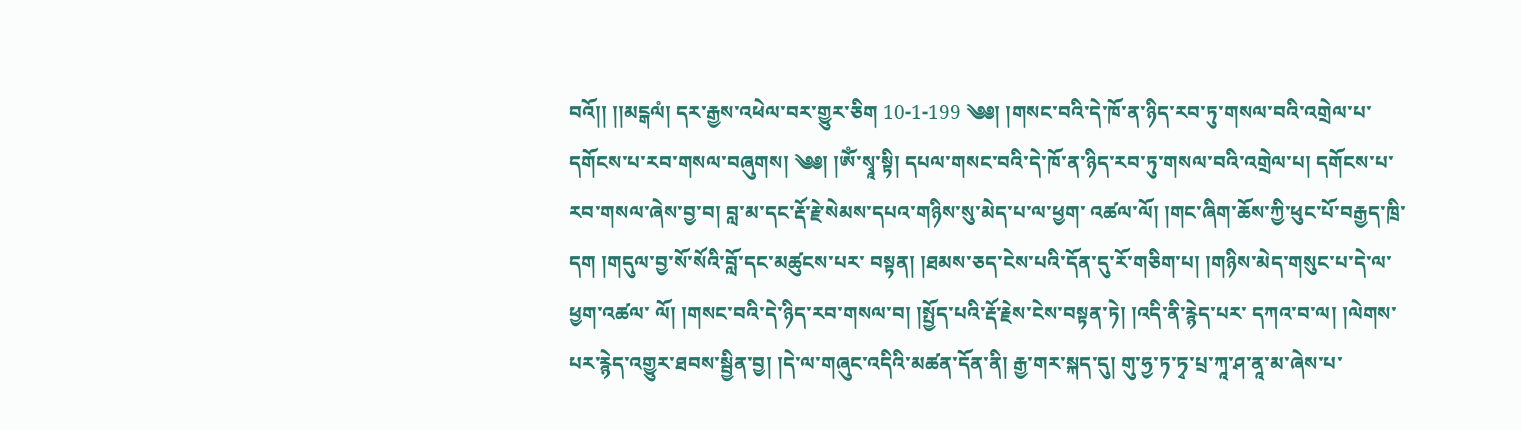བའོ།། །།མངྒལཾ། དར་རྒྱས་འཕེལ་བར་གྱུར་ཅིག 10-1-199 ༄༅། །གསང་བའི་དེ་ཁོ་ན་ཉིད་རབ་ཏུ་གསལ་བའི་འགྲེལ་པ་ དགོངས་པ་རབ་གསལ་བཞུགས། ༄༅། །ༀ་སྭཱ་སྟི། དཔལ་གསང་བའི་དེ་ཁོ་ན་ཉིད་རབ་ཏུ་གསལ་བའི་འགྲེལ་པ། དགོངས་པ་རབ་གསལ་ཞེས་བྱ་བ། བླ་མ་དང་རྡོ་རྗེ་སེམས་དཔའ་གཉིས་སུ་མེད་པ་ལ་ཕྱག་ འཚལ་ལོ། །གང་ཞིག་ཆོས་ཀྱི་ཕུང་པོ་བརྒྱད་ཁྲི་དག །གདུལ་བྱ་སོ་སོའི་བློ་དང་མཚུངས་པར་ བསྟན། །ཐམས་ཅད་ངེས་པའི་དོན་དུ་རོ་གཅིག་པ། །གཉིས་མེད་གསུང་པ་དེ་ལ་ཕྱག་འཚལ་ ལོ། །གསང་བའི་དེ་ཉིད་རབ་གསལ་བ། །སྤྱོད་པའི་རྡོ་རྗེས་ངེས་བསྟན་ཏེ། །འདི་ནི་རྙེད་པར་ དཀའ་བ་ལ། །ལེགས་པར་རྙེད་འགྱུར་ཐབས་སྦྱིན་བྱ། །དེ་ལ་གཞུང་འདིའི་མཚན་དོན་ནི། རྒྱ་གར་སྐད་དུ། གུ་ཧྱ་ཏ་ཏྭ་པྲ་ཀཱ་ཤ་ནཱ་མ་ཞེས་པ་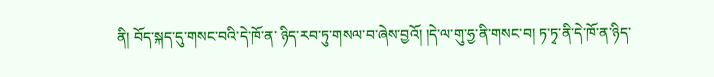ནི། བོད་སྐད་དུ་གསང་བའི་དེ་ཁོ་ན་ ཉིད་རབ་ཏུ་གསལ་བ་ཞེས་བྱའོ། །དེ་ལ་གུ་ཧྱ་ནི་གསང་བ། ཏ་ཏྭ་ནི་དེ་ཁོ་ན་ཉིད་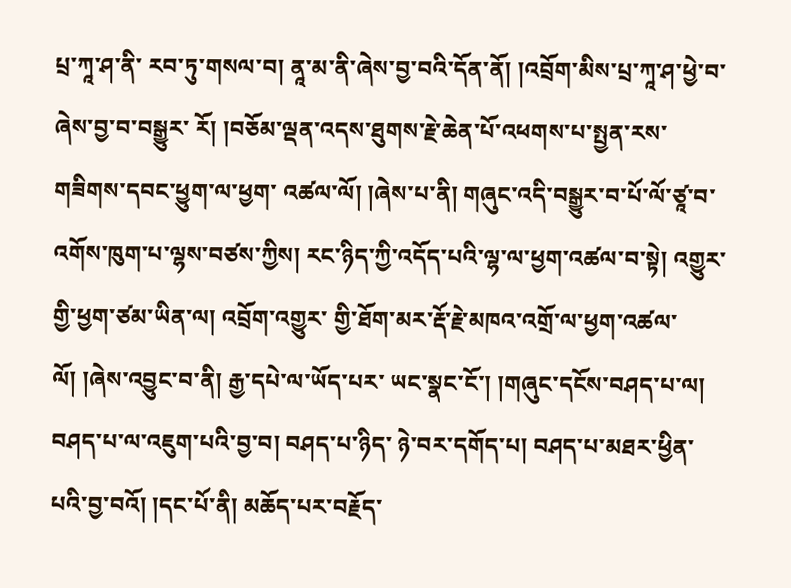པྲ་ཀཱ་ཤ་ནི་ རབ་ཏུ་གསལ་བ། ནཱ་མ་ནི་ཞེས་བྱ་བའི་དོན་ནོ། །འབྲོག་མིས་པྲ་ཀཱ་ཤ་ཕྱེ་བ་ཞེས་བྱ་བ་བསྒྱུར་ རོ། །བཅོམ་ལྡན་འདས་ཐུགས་རྗེ་ཆེན་པོ་འཕགས་པ་སྤྱན་རས་གཟིགས་དབང་ཕྱུག་ལ་ཕྱག་ འཚལ་ལོ། །ཞེས་པ་ནི། གཞུང་འདི་བསྒྱུར་བ་པོ་ལོ་ཙཱ་བ་འགོས་ཁུག་པ་ལྷས་བཙས་ཀྱིས། རང་ཉིད་ཀྱི་འདོད་པའི་ལྷ་ལ་ཕྱག་འཚལ་བ་སྟེ། འགྱུར་གྱི་ཕྱག་ཙམ་ཡིན་ལ། འབྲོག་འགྱུར་ གྱི་ཐོག་མར་རྡོ་རྗེ་མཁའ་འགྲོ་ལ་ཕྱག་འཚལ་ལོ། །ཞེས་འབྱུང་བ་ནི། རྒྱ་དཔེ་ལ་ཡོད་པར་ ཡང་སྣང་ངོ་། །གཞུང་དངོས་བཤད་པ་ལ། བཤད་པ་ལ་འཇུག་པའི་བྱ་བ། བཤད་པ་ཉིད་ ཉེ་བར་དགོད་པ། བཤད་པ་མཐར་ཕྱིན་པའི་བྱ་བའོ། །དང་པོ་ནི། མཆོད་པར་བརྗོད་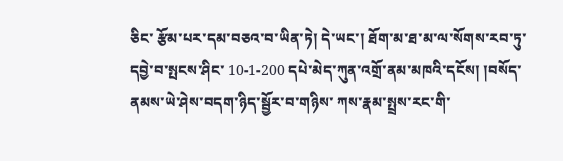ཅིང་ རྩོམ་པར་དམ་བཅའ་བ་ཡིན་ཏེ། དེ་ཡང་། ཐོག་མ་ཐ་མ་ལ་སོགས་རབ་ཏུ་དབྱེ་བ་སྤངས་ཤིང་ 10-1-200 དཔེ་མེད་ཀུན་འགྲོ་ནམ་མཁའི་དངོས། །བསོད་ནམས་ཡེ་ཤེས་བདག་ཉིད་སྦྱོར་བ་གཉིས་ ཀས་རྣམ་སྤྲས་རང་གི་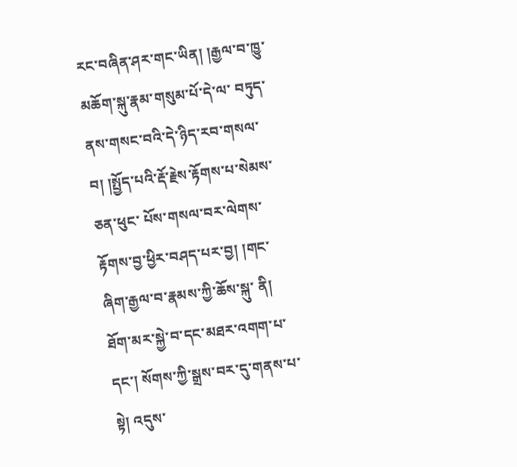རང་བཞིན་ཤར་གང་ཡིན། །རྒྱལ་བ་ཁྱུ་མཆོག་སྐུ་རྣམ་གསུམ་པོ་དེ་ལ་ བཏུད་ནས་གསང་བའི་དེ་ཉིད་རབ་གསལ་བ། །སྤྱོད་པའི་རྡོ་རྗེས་རྟོགས་པ་སེམས་ཅན་ཕུང་ པོས་གསལ་བར་ལེགས་རྟོགས་བྱ་ཕྱིར་བཤད་པར་བྱ། །གང་ཞིག་རྒྱལ་བ་རྣམས་ཀྱི་ཆོས་སྐུ་ ནི། ཐོག་མར་སྐྱེ་བ་དང་མཐར་འགག་པ་དང་། སོགས་ཀྱི་སྒྲས་བར་དུ་གནས་པ་སྟེ། འདུས་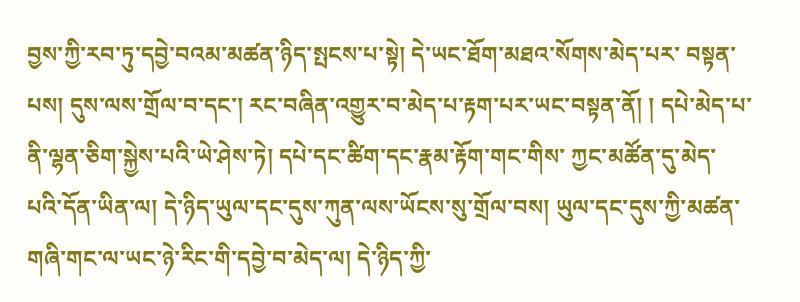བྱས་ཀྱི་རབ་ཏུ་དབྱེ་བའམ་མཚན་ཉིད་སྤངས་པ་སྟེ། དེ་ཡང་ཐོག་མཐའ་སོགས་མེད་པར་ བསྟན་པས། དུས་ལས་གྲོལ་བ་དང་། རང་བཞིན་འགྱུར་བ་མེད་པ་རྟག་པར་ཡང་བསྟན་ནོ། ། དཔེ་མེད་པ་ནི་ལྷན་ཅིག་སྐྱེས་པའི་ཡེ་ཤེས་ཏེ། དཔེ་དང་ཚིག་དང་རྣམ་རྟོག་གང་གིས་ ཀྱང་མཚོན་དུ་མེད་པའི་དོན་ཡིན་ལ། དེ་ཉིད་ཡུལ་དང་དུས་ཀུན་ལས་ཡོངས་སུ་གྲོལ་བས། ཡུལ་དང་དུས་ཀྱི་མཚན་གཞི་གང་ལ་ཡང་ཉེ་རིང་གི་དབྱེ་བ་མེད་ལ། དེ་ཉིད་ཀྱི་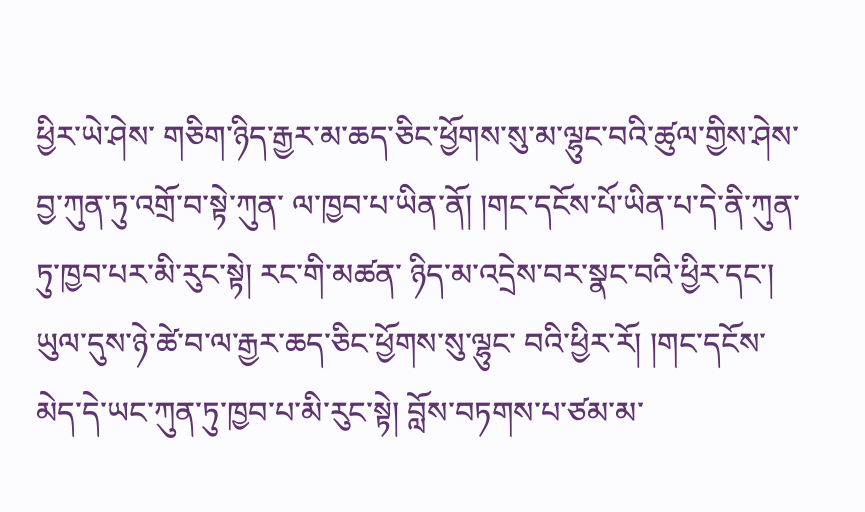ཕྱིར་ཡེ་ཤེས་ གཅིག་ཉིད་རྒྱར་མ་ཆད་ཅིང་ཕྱོགས་སུ་མ་ལྷུང་བའི་ཚུལ་གྱིས་ཤེས་བྱ་ཀུན་ཏུ་འགྲོ་བ་སྟེ་ཀུན་ ལ་ཁྱབ་པ་ཡིན་ནོ། །གང་དངོས་པོ་ཡིན་པ་དེ་ནི་ཀུན་ཏུ་ཁྱབ་པར་མི་རུང་སྟེ། རང་གི་མཚན་ ཉིད་མ་འདྲེས་བར་སྣང་བའི་ཕྱིར་དང་། ཡུལ་དུས་ཉེ་ཚེ་བ་ལ་རྒྱར་ཆད་ཅིང་ཕྱོགས་སུ་ལྷུང་ བའི་ཕྱིར་རོ། །གང་དངོས་མེད་དེ་ཡང་ཀུན་ཏུ་ཁྱབ་པ་མི་རུང་སྟེ། བློས་བཏགས་པ་ཙམ་མ་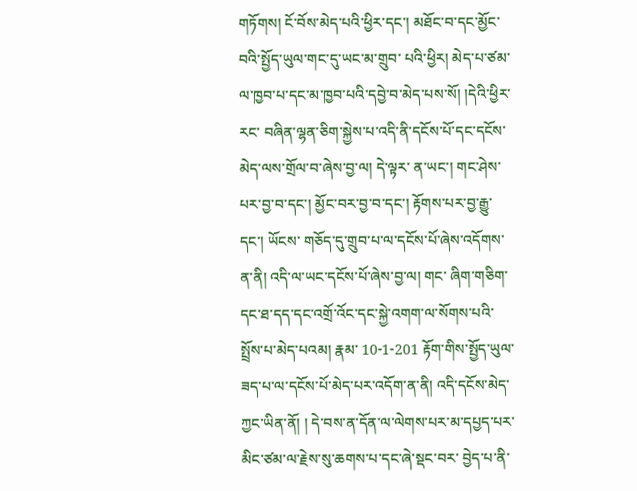གཏོགས། ངོ་བོས་མེད་པའི་ཕྱིར་དང་། མཐོང་བ་དང་མྱོང་བའི་སྤྱོད་ཡུལ་གང་དུ་ཡང་མ་གྲུབ་ པའི་ཕྱིར། མེད་པ་ཙམ་ལ་ཁྱབ་པ་དང་མ་ཁྱབ་པའི་དབྱེ་བ་མེད་པས་སོ། །དེའི་ཕྱིར་རང་ བཞིན་ལྷན་ཅིག་སྐྱེས་པ་འདི་ནི་དངོས་པོ་དང་དངོས་མེད་ལས་གྲོལ་བ་ཞེས་བྱ་ལ། དེ་ལྟར་ ན་ཡང་། གང་ཤེས་པར་བྱ་བ་དང་། མྱོང་བར་བྱ་བ་དང་། རྟོགས་པར་བྱ་རྒྱུ་དང་། ཡོངས་ གཅོད་དུ་གྲུབ་པ་ལ་དངོས་པོ་ཞེས་འདོགས་ན་ནི། འདི་ལ་ཡང་དངོས་པོ་ཞེས་བྱ་ལ། གང་ ཞིག་གཅིག་དང་ཐ་དད་དང་འགྲོ་འོང་དང་སྐྱེ་འགག་ལ་སོགས་པའི་སྤྲོས་པ་མེད་པའམ། རྣམ་ 10-1-201 རྟོག་གིས་སྤྱོད་ཡུལ་ཟད་པ་ལ་དངོས་པོ་མེད་པར་འདོག་ན་ནི། འདི་དངོས་མེད་ཀྱང་ཡིན་ནོ། ། དེ་བས་ན་དོན་ལ་ལེགས་པར་མ་དཔྱད་པར་མིང་ཙམ་ལ་རྗེས་སུ་ཆགས་པ་དང་ཞེ་སྡང་བར་ བྱེད་པ་ནི་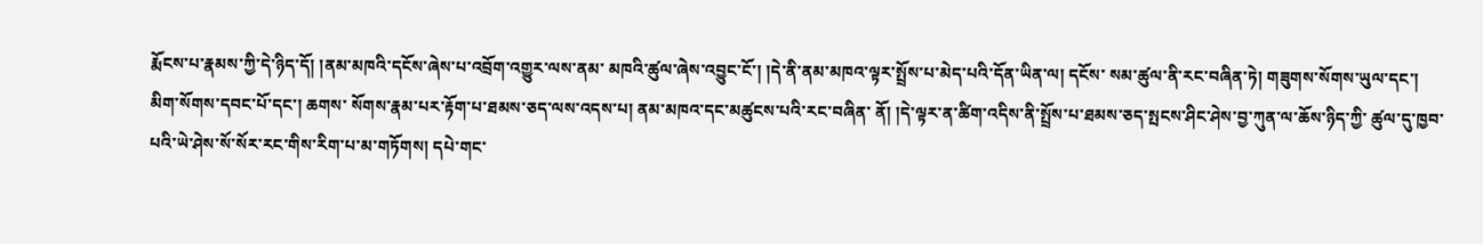རྨོངས་པ་རྣམས་ཀྱི་དེ་ཉིད་དོ། །ནམ་མཁའི་དངོས་ཞེས་པ་འབྲོག་འགྱུར་ལས་ནམ་ མཁའི་ཚུལ་ཞེས་འབྱུང་ངོ་། །དེ་ནི་ནམ་མཁའ་ལྟར་སྤྲོས་པ་མེད་པའི་དོན་ཡིན་ལ། དངོས་ སམ་ཚུལ་ནི་རང་བཞིན་ཏེ། གཟུགས་སོགས་ཡུལ་དང་། མིག་སོགས་དབང་པོ་དང་། ཆགས་ སོགས་རྣམ་པར་རྟོག་པ་ཐམས་ཅད་ལས་འདས་པ། ནམ་མཁའ་དང་མཚུངས་པའི་རང་བཞིན་ ནོ། །དེ་ལྟར་ན་ཚིག་འདིས་ནི་སྤྲོས་པ་ཐམས་ཅད་སྤངས་ཤིང་ཤེས་བྱ་ཀུན་ལ་ཆོས་ཉིད་ཀྱི་ ཚུལ་དུ་ཁྱབ་པའི་ཡེ་ཤེས་སོ་སོར་རང་གིས་རིག་པ་མ་གཏོགས། དཔེ་གང་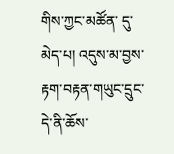གིས་ཀྱང་མཚོན་ དུ་མེད་པ། འདུས་མ་བྱས་རྟག་བརྟན་གཡུང་དྲུང་དེ་ནི་ཆོས་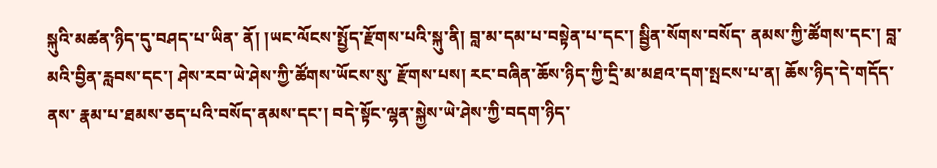སྐུའི་མཚན་ཉིད་དུ་བཤད་པ་ཡིན་ ནོ། །ཡང་ལོངས་སྤྱོད་རྫོགས་པའི་སྐུ་ནི། བླ་མ་དམ་པ་བསྟེན་པ་དང་། སྦྱིན་སོགས་བསོད་ ནམས་ཀྱི་ཚོགས་དང་། བླ་མའི་བྱིན་རླབས་དང་། ཤེས་རབ་ཡེ་ཤེས་ཀྱི་ཚོགས་ཡོངས་སུ་ རྫོགས་པས། རང་བཞིན་ཆོས་ཉིད་ཀྱི་དྲི་མ་མཐའ་དག་སྤངས་པ་ན། ཆོས་ཉིད་དེ་གདོད་ནས་ རྣམ་པ་ཐམས་ཅད་པའི་བསོད་ནམས་དང་། བདེ་སྟོང་ལྷན་སྐྱེས་ཡེ་ཤེས་ཀྱི་བདག་ཉིད་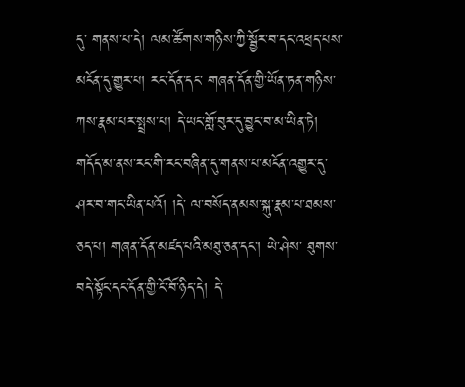དུ་ གནས་པ་དེ། ལམ་ཚོགས་གཉིས་ཀྱི་སྦྱོར་བ་དང་འཕྲད་པས་མངོན་དུ་གྱུར་པ། རང་དོན་དང་ གཞན་དོན་གྱི་ཡོན་ཏན་གཉིས་ཀས་རྣམ་པར་སྤྲས་པ། དེ་ཡང་གློ་བུར་དུ་བྱུང་བ་མ་ཡིན་ཏེ། གདོད་མ་ནས་རང་གི་རང་བཞིན་དུ་གནས་པ་མངོན་འགྱུར་དུ་ཤར་བ་གང་ཡིན་པའོ། །དེ་ ལ་བསོད་ནམས་སྐུ་རྣམ་པ་ཐམས་ཅད་པ། གཞན་དོན་མཛད་པའི་མཐུ་ཅན་དང་། ཡེ་ཤེས་ ཐུགས་བདེ་སྟོང་དང་དོན་གྱི་ངོ་བོ་ཉིད་དེ། དེ་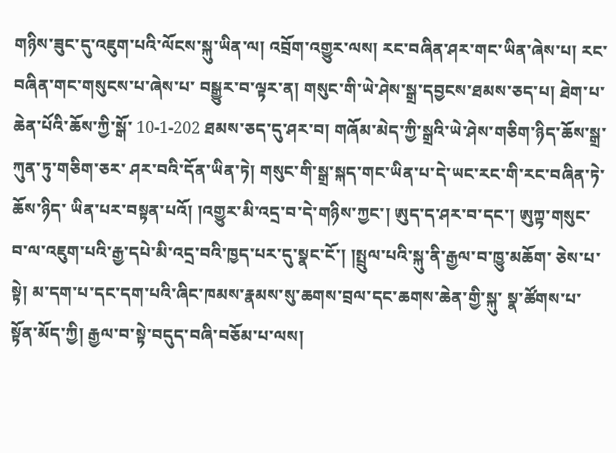གཉིས་ཟུང་དུ་འཇུག་པའི་ལོངས་སྐུ་ཡིན་ལ། འབྲོག་འགྱུར་ལས། རང་བཞིན་ཤར་གང་ཡིན་ཞེས་པ། རང་བཞིན་གང་གསུངས་པ་ཞེས་པ་ བསྒྱུར་བ་ལྟར་ན། གསུང་གི་ཡེ་ཤེས་སྒྲ་དབྱངས་ཐམས་ཅད་པ། ཐེག་པ་ཆེན་པོའི་ཆོས་ཀྱི་སྒོ་ 10-1-202 ཐམས་ཅད་དུ་ཤར་བ། གཞོམ་མེད་ཀྱི་སྒྲའི་ཡེ་ཤེས་གཅིག་ཉིད་ཆོས་སྒྲ་ཀུན་ཏུ་གཅིག་ཅར་ ཤར་བའི་དོན་ཡིན་ཏེ། གསུང་གི་སྒྲ་སྐད་གང་ཡིན་པ་དེ་ཡང་རང་གི་རང་བཞིན་ཏེ་ཆོས་ཉིད་ ཡིན་པར་བསྟན་པའོ། །འགྱུར་མི་འདྲ་བ་དེ་གཉིས་ཀྱང་། ཨུད་ད་ཤར་བ་དང་། ཨུཀྟ་གསུང་ བ་ལ་འཇུག་པའི་རྒྱ་དཔེ་མི་འདྲ་བའི་ཁྱད་པར་དུ་སྣང་ངོ་། །སྤྲུལ་པའི་སྐུ་ནི་རྒྱལ་བ་ཁྱུ་མཆོག་ ཅེས་པ་སྟེ། མ་དག་པ་དང་དག་པའི་ཞིང་ཁམས་རྣམས་སུ་ཆགས་བྲལ་དང་ཆགས་ཆེན་གྱི་སྐུ་ སྣ་ཚོགས་པ་སྟོན་མོད་ཀྱི། རྒྱལ་བ་སྟེ་བདུད་བཞི་བཅོམ་པ་ལས།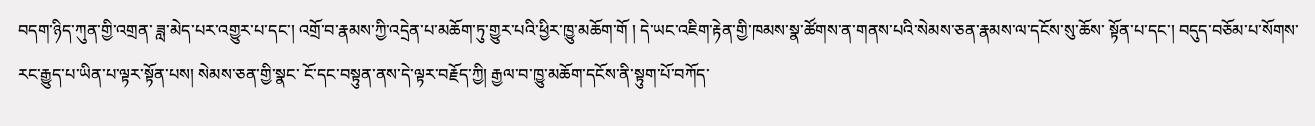བདག་ཉིད་ཀུན་གྱི་འགྲན་ ཟླ་མེད་པར་འགྱུར་པ་དང་། འགྲོ་བ་རྣམས་ཀྱི་འདྲེན་པ་མཆོག་ཏུ་གྱུར་པའི་ཕྱིར་ཁྱུ་མཆོག་གོ ། དེ་ཡང་འཇིག་རྟེན་གྱི་ཁམས་སྣ་ཚོགས་ན་གནས་པའི་སེམས་ཅན་རྣམས་ལ་དངོས་སུ་ཆོས་ སྟོན་པ་དང་། བདུད་བཅོམ་པ་སོགས་རང་རྒྱུད་པ་ཡིན་པ་ལྟར་སྟོན་པས། སེམས་ཅན་གྱི་སྣང་ ངོ་དང་བསྟུན་ནས་དེ་ལྟར་བརྗོད་ཀྱི། རྒྱལ་བ་ཁྱུ་མཆོག་དངོས་ནི་སྟུག་པོ་བཀོད་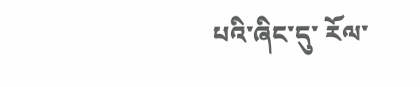པའི་ཞིང་དུ་ རོལ་